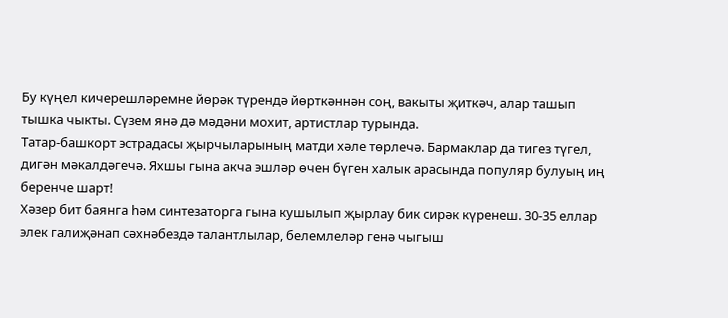Бу күңел кичерешләремне йөрәк түрендә йөрткәннән соң, вакыты җиткәч, алар ташып тышка чыкты. Сүзем янә дә мәдәни мохит, артистлар турында.
Татар-башкорт эстрадасы җырчыларының матди хәле төрлечә. Бармаклар да тигез түгел, дигән мәкалдәгечә. Яхшы гына акча эшләр өчен бүген халык арасында популяр булуың иң беренче шарт!
Хәзер бит баянга һәм синтезаторга гына кушылып җырлау бик сирәк күренеш. 30-35 еллар элек галиҗәнап сәхнәбездә талантлылар, белемлеләр генә чыгыш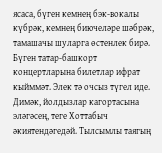ясаса, бүген кемнең бэк-вокалы күбрәк, кемнең биючеләре шәбрәк, тамашачы шуларга өстенлек бирә.
Бүген татар-башкорт концертларына билетлар ифрат кыйммәт. Элек тә очсыз түгел иде. Димәк, йолдызлар кагортасына эләгәсең, теге Хоттабыч әкиятендәгедәй. Тылсымлы таягың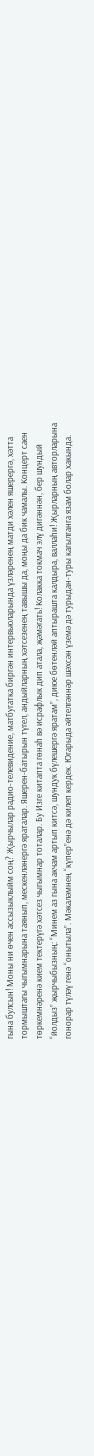гына булсын! Моны ни өчен ассызыклыйм соң? Җырчылар радио-телевидение, матбугатка биргән интервьюларында үзләренең матди хәлен яшерергә, хәтта тормыштагы чыгымнарына таянып, мескенләнергә яраталар. Яшерен-батырын түгел, андыйларның хәтсезенең тавышы да, моңы да бик чамалы. Концерт саен төркемнәренә кием тектерүгә хәтсез чыгымнар тоталар. Бу Изге китапта гөнаһ вә исрафлык дип атала, җәмәгать! Колакка токмач элү дигәннән, бер шундый “йолдыз” җырчыбызның: “Минем аз гына акчам артып китсә, шундук бүлешергә яратам”, диюе бөтенләй аптырашта калдыра, валлаһи! Җырларның авторларына гонорар түләү генә “онытыла”. Мәкаләмнең “күпер”енә дә килеп кердек. Югарыда әйтелгәннәр шәхсән үземә дә турыдан-туры кагылганга язам болар хакында.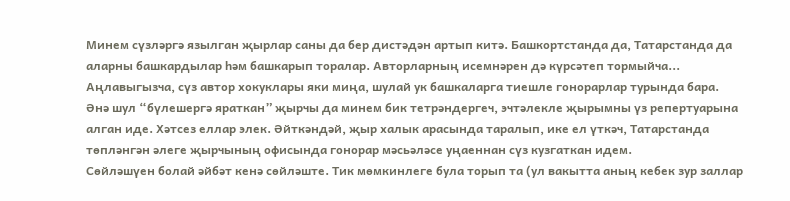Минем сүзләргә язылган җырлар саны да бер дистәдән артып китә. Башкортстанда да, Татарстанда да аларны башкардылар һәм башкарып торалар. Авторларның исемнәрен дә күрсәтеп тормыйча... Аңлавыгызча, сүз автор хокуклары яки миңа, шулай ук башкаларга тиешле гонорарлар турында бара.
Әнә шул “бүлешергә яраткан” җырчы да минем бик тетрәндергеч, эчтәлекле җырымны үз репертуарына алган иде. Хәтсез еллар элек. Әйткәндәй, җыр халык арасында таралып, ике ел үткәч, Татарстанда төпләнгән әлеге җырчының офисында гонорар мәсьәләсе уңаеннан сүз кузгаткан идем.
Сөйләшүен болай әйбәт кенә сөйләште. Тик мөмкинлеге була торып та (ул вакытта аның кебек зур заллар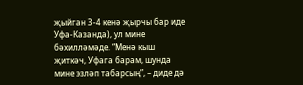җыйган 3-4 кенә җырчы бар иде Уфа-Казанда), ул мине бәхилләмәде. “Менә кыш җиткәч, Уфага барам, шунда мине эзләп табарсың”, – диде дә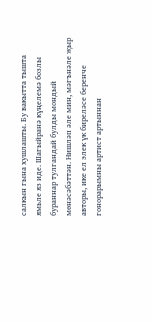салкын гына хушлашты. Бу вакытта тышта ямьле яз иде. Шагыйранә күңелемә бозлы бураннар тулгандай булды мондый мөнәсәбәттән. Нишләп әле мин, мәгънәле җыр авторы, ике ел элек үк биреләсе беренче гонорарымны артист артыннан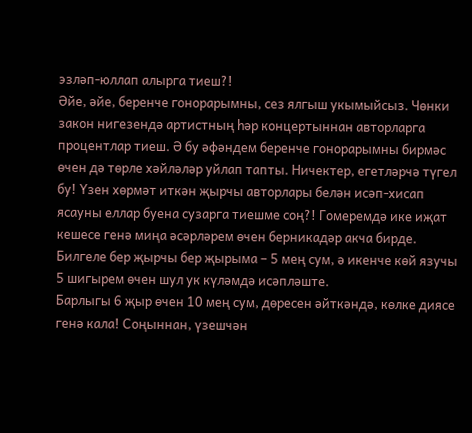эзләп-юллап алырга тиеш?!
Әйе, әйе, беренче гонорарымны, сез ялгыш укымыйсыз. Чөнки закон нигезендә артистның һәр концертыннан авторларга процентлар тиеш. Ә бу әфәндем беренче гонорарымны бирмәс өчен дә төрле хәйләләр уйлап тапты. Ничектер, егетләрчә түгел бу! Үзен хөрмәт иткән җырчы авторлары белән исәп-хисап ясауны еллар буена сузарга тиешме соң?! Гомеремдә ике иҗат кешесе генә миңа әсәрләрем өчен берникадәр акча бирде.
Билгеле бер җырчы бер җырыма – 5 мең сум, ә икенче көй язучы 5 шигырем өчен шул ук күләмдә исәпләште.
Барлыгы 6 җыр өчен 10 мең сум, дөресен әйткәндә, көлке диясе генә кала! Соңыннан, үзешчән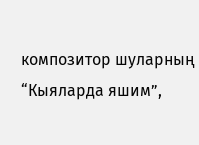композитор шуларның “Кыяларда яшим”,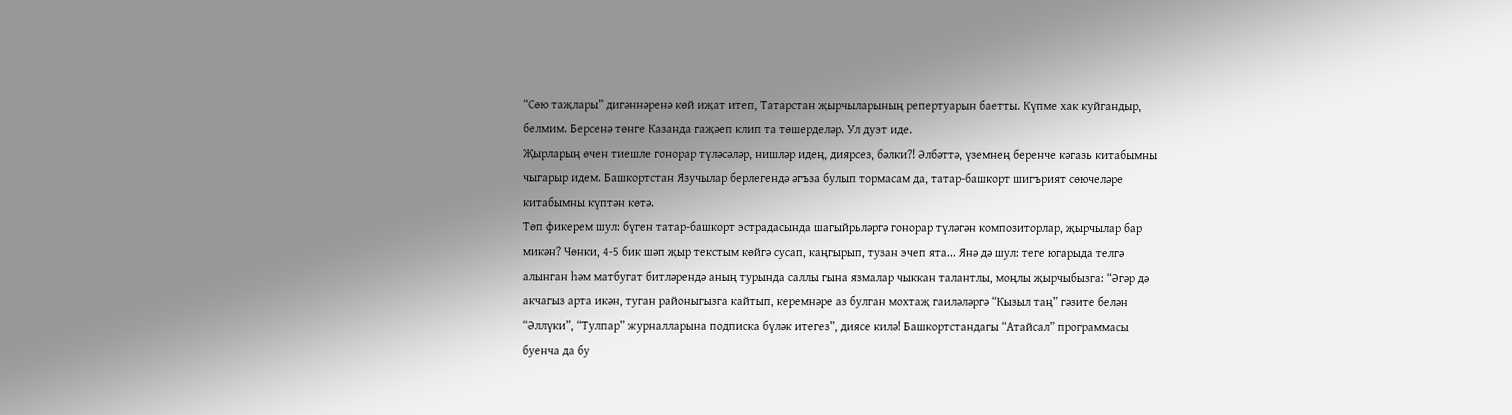“Сөю таҗлары” дигәннәренә көй иҗат итеп, Татарстан җырчыларының репертуарын баетты. Күпме хак куйгандыр, белмим. Берсенә төнге Казанда гаҗәеп клип та төшерделәр. Ул дуэт иде.
Җырларың өчен тиешле гонорар түләсәләр, нишләр идең, диярсез, бәлки?! Әлбәттә, үземнең беренче кәгазь китабымны чыгарыр идем. Башкортстан Язучылар берлегендә әгъза булып тормасам да, татар-башкорт шигърият сөючеләре китабымны күптән көтә.
Төп фикерем шул: бүген татар-башкорт эстрадасында шагыйрьләргә гонорар түләгән композиторлар, җырчылар бар микән? Чөнки, 4-5 бик шәп җыр текстым көйгә сусап, каңгырып, тузан эчеп ята... Янә дә шул: теге югарыда телгә алынган һәм матбугат битләрендә аның турында саллы гына язмалар чыккан талантлы, моңлы җырчыбызга: “Әгәр дә акчагыз арта икән, туган районыгызга кайтып, керемнәре аз булган мохтаҗ гаиләләргә “Кызыл таң” гәзите белән “Әллүки”, “Тулпар” журналларына подписка бүләк итегез”, диясе килә! Башкортстандагы “Атайсал” программасы буенча да бу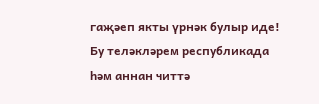гаҗәеп якты үрнәк булыр иде!
Бу теләкләрем республикада һәм аннан читтә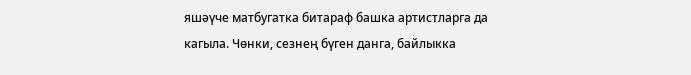яшәүче матбугатка битараф башка артистларга да кагыла. Чөнки, сезнең бүген данга, байлыкка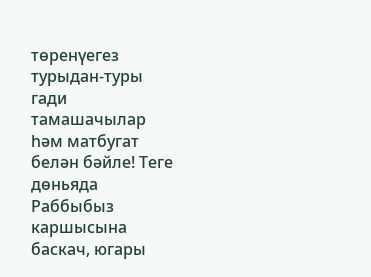төренүегез турыдан-туры гади тамашачылар һәм матбугат белән бәйле! Теге дөньяда Раббыбыз каршысына баскач, югары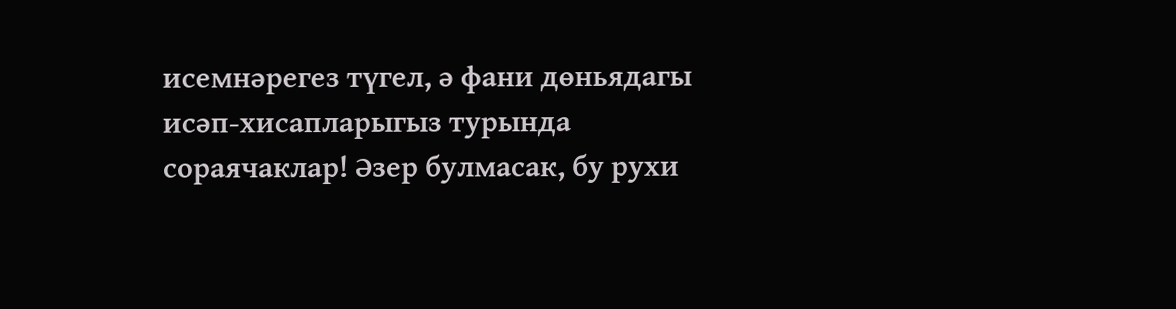исемнәрегез түгел, ә фани дөньядагы исәп-хисапларыгыз турында сораячаклар! Әзер булмасак, бу рухи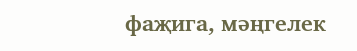фаҗига, мәңгелек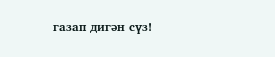газап дигән сүз!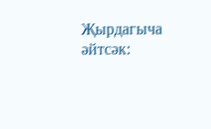Җырдагыча әйтсәк: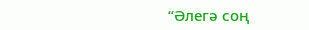“Әлегә соң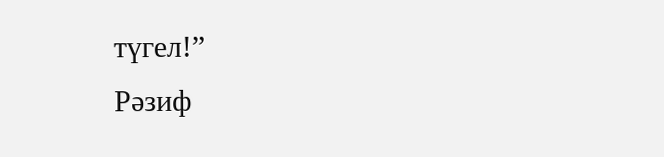түгел!”
Рәзиф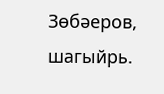Зөбәеров,
шагыйрь.